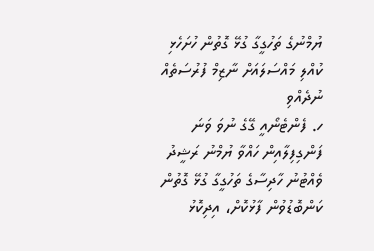ޔުމްނުގެ ތަހުގީގާ ގުޅޭ ގޮތުން ހުށަހެޅި ކުއްލި މައްސަލައަށް ނާޒިމް ފުރުސަތެއް ނުދެއްވި
ހ. ފެންޓެނޯއީ ގޭގެ ނުވަ ވަނަ ފަންގިފިލާއިން ހައްވާ ޔުމްނު ރަޝީދު ވެއްޓުނު ހާދިސާގެ ތަހުގީގާ ގުޅޭ ގޮތުން ކަންބޮޑުވުން ފާޅުކޮށް، އިދިކޮޅު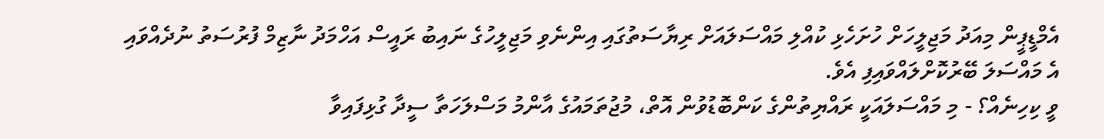އެމްޑީޕީން މިއަދު މަޖިލީހަށް ހުށަހެޅި ކުއްލި މައްސަލައަށް ރިޔާސަތުގައި އިންނެވި މަޖިލީހުގެ ނައިބު ރައީސް އަހްމަދު ނާޒިމް ފުރުސަތު ނުދެއްވައި އެ މައްސަލަ ބޭރުކޮށްލައްވައިފި އެވެ.
ވީ ކިހިނެއް؟ - މި މައްސަލައަކީ ރައްޔިތުންގެ ކަންބޮޑުވުން އޮތް، މުޖުތަމައުގެ އާންމު މަސްލަހަތާ ސީދާ ގުޅިފައިވާ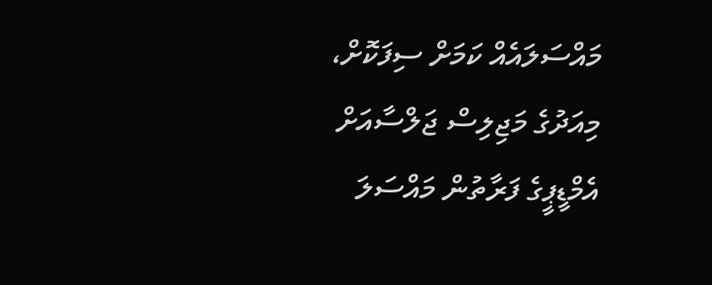މައްސަލައެއް ކަމަށް ސިފަކޮށް، މިއަދުގެ މަޖިލިސް ޖަލްސާއަށް އެމްޑީޕީގެ ފަރާތުން މައްސަލަ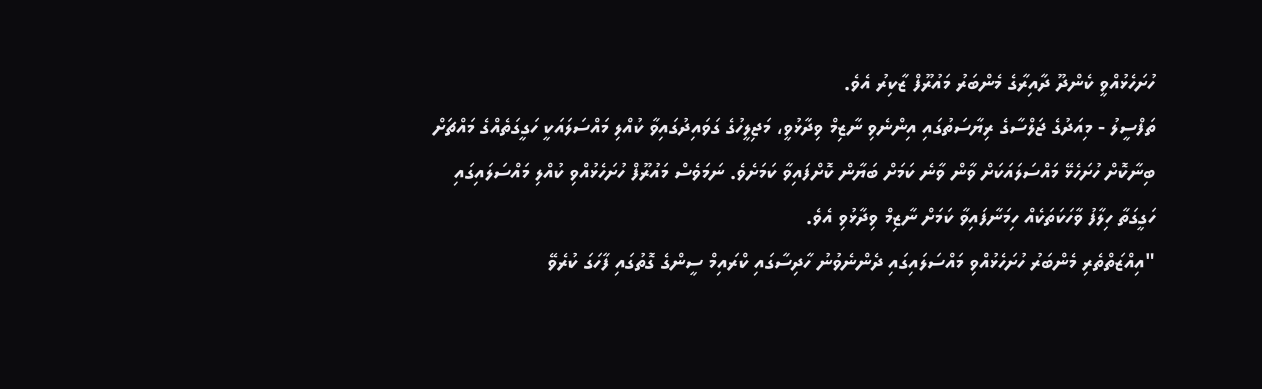ހުށަހެޅުއްވީ ކެންދޫ ދާއިރާގެ މެންބަރު މައުރޫފް ޒާކިރު އެވެ.
ތަފްސީލު - މިއަދުގެ ޖަލްސާގެ ރިޔާސަތުގައި އިންނެވި ނާޒިމް ވިދާޅުވީ، މަޖިލީހުގެ ގަވައިދުގައިވާ ކުއްލި މައްސަލައަކީ ހަގީގަތެއްގެ މައްޗަށް ބިނާކޮށް ހުށަހެޅޭ މައްސަލައަކަށް ވާން ވާނެ ކަމަށް ބަޔާން ކޮށްފައިވާ ކަމަށެވެ. ނަމަވެސް މައުރޫފް ހުށަހެޅުއްވި ކުއްލި މައްސަލައިގައި ހަގީގަތާ ހިލާފު ވާހަކަތަކެއް ހިމަނާފައިވާ ކަމަށް ނާޒިމް ވިދާޅުވި އެވެ.
"އިއްޒަތްތެރި މެންބަރު ހުށަހެޅުއްވި މައްސަލައިގައި ދެންނެވުނު ހާދިސާގައި ކްރައިމް ސީންގެ ގޮތުގައި ފާހަގަ ކުރެވޭ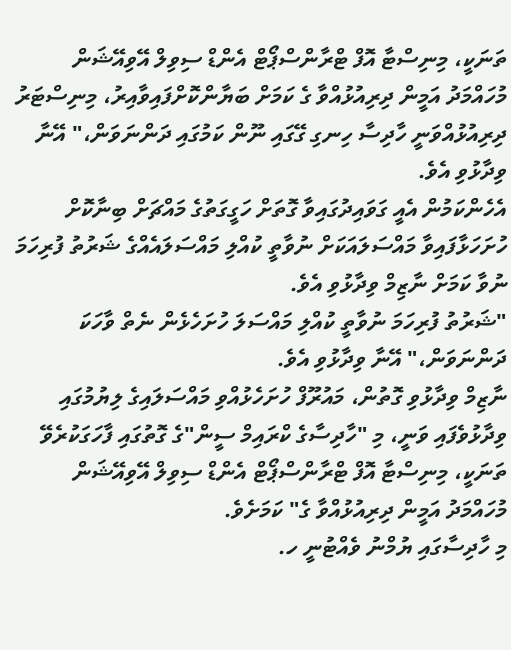ތަނަކީ، މިނިސްޓާ އޮފް ޓްރާންސްޕޯޓް އެންޑް ސިވިލް އޭވިއޭޝަން މުހައްމަދު އަމީން ދިރިއުޅުއްވާ ގެ ކަމަށް ބަޔާންކޮށްފައިވާއިރު، މިނިސްޓަރު ދިރިއުޅުއްވަނީ ހާދިސާ ހިނގި ގޭގައި ނޫން ކަމުގައި ދަންނަވަން،" އޭނާ ވިދާޅުވި އެވެ.
އެހެންކަމުން އެއީ ގަވައިދުގައިވާ ގޮތަށް ހަގީގަތުގެ މައްޗަށް ބިނާކޮށް ހުށަހަޅާފައިވާ މައްސަލައަކަށް ނުވާތީ ކުއްލި މައްސަލައެއްގެ ޝަރުތު ފުރިހަމަ ނުވާ ކަމަށް ނާޒިމް ވިދާޅުވި އެވެ.
"ޝަރުތު ފުރިހަމަ ނުވާތީ ކުއްލި މައްސަލަ ހުށަހެޅެން ނެތް ވާހަކަ ދަންނަވަން،" އޭނާ ވިދާޅުވި އެވެ.
ނާޒިމް ވިދާޅުވި ގޮތުން، މައުރޫފް ހުށަހެޅުއްވި މައްސަލައިގެ ލިޔުމުގައި ވިދާޅުވެފައި ވަނީ، މި "ހާދިސާގެ ކްރައިމް ސީން"ގެ ގޮތުގައި ފާހަގަކުރެވޭ ތަނަކީ، މިނިސްޓާ އޮފް ޓްރާންސްޕޯޓް އެންޑް ސިވިލް އޭވިއޭޝަން މުހައްމަދު އަމީން ދިރިއުޅުއްވާ ގެ" ކަމަށެވެ.
މި ހާދިސާގައި ޔުމްނު ވެއްޓުނީ ހ.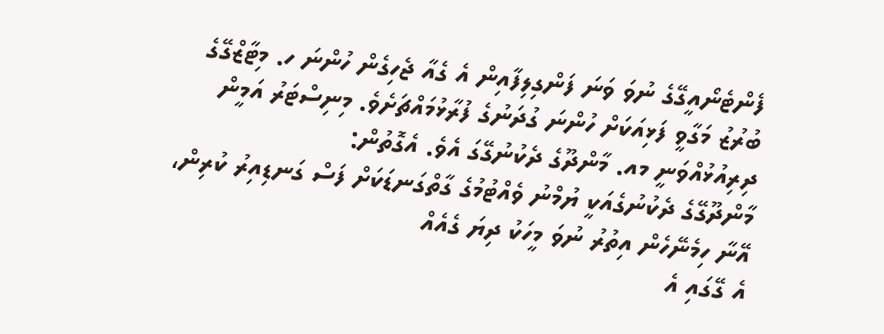ފެންޓެނޯއީގޭގެ ނުވަ ވަނަ ފަންގިލިފާއިން އެ ގެއާ ޖެހިގެން ހުންނަ ހ. މިޓާޒްގޭގެ ބުރުޒު މަގާވީ ފަޅިއަކަށް ހުންނަ ގުދަނުގެ ފުރާޅުމައްޗަށެވެ. މިނިސްޓަރު އަމީން ދިރިއުޅުއްވަނީ މއ. މާންދޫގެ ދެކުނުގޭގަ އެވެ. އެގޮތުން:
މާންދޫގޭގެ ދެކުނުގެއަކީ ޔުމްނު ވެއްޓުމުގެ ގާތްގަނޑަކަށް ފަސް ގަނޑިއިރު ކުރިން، އޭނާ ހިމެނޭހެން އިތުރު ނުވަ މީހަކު ދިޔަ ގެއެއް
އެ ގޭގައި އެ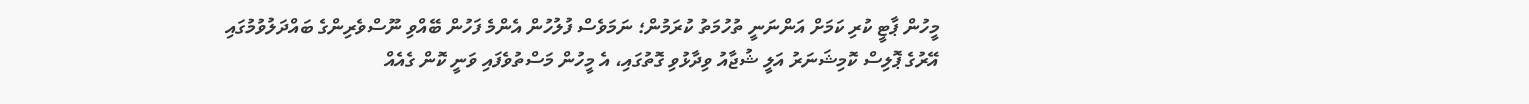މީހުން ޕާޓީ ކުރި ކަމަށް އަންނަނީ ތުހުމަތު ކުރަމުން؛ ނަމަވެސް ފުލުހުން އެންމެ ފަހުން ބޭއްވި ނޫސްވެރިންގެ ބައްދަލުވުމުގައި އޭރުގެ ޕޮލިސް ކޮމިޝަނަރު އަލީ ޝުޖާއު ވިދާޅުވި ގޮތުގައި، އެ މީހުން މަސްތުވެފައި ވަނީ ކޮން ގެއެއް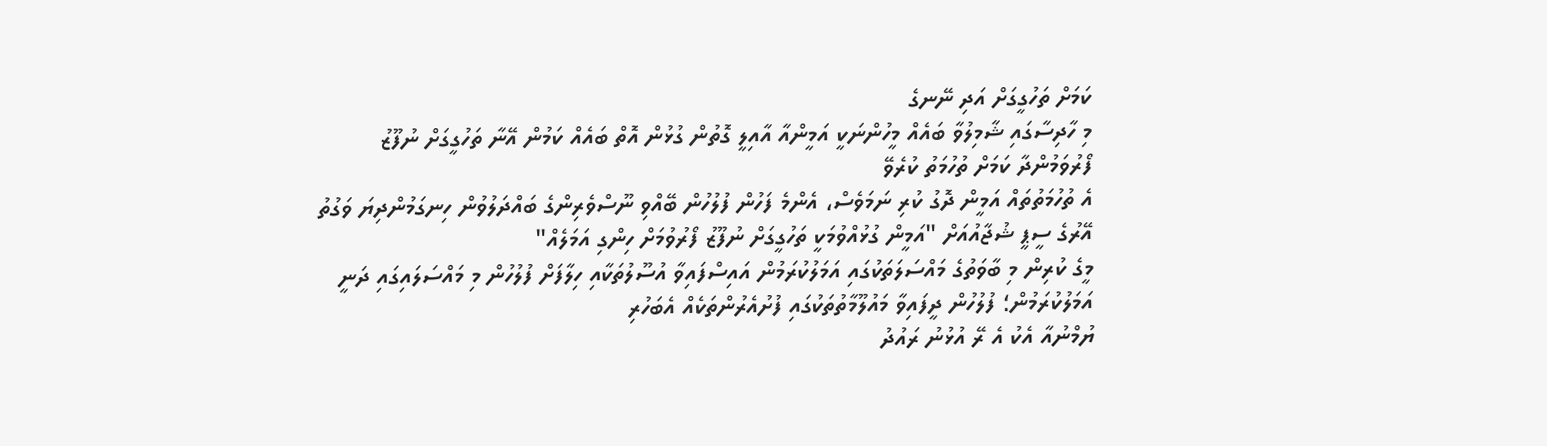ކަމަށް ތަހުގީގަށް އަދި ނޭނގެ
މި ހާދިސާގައި ޝާމިލުވާ ބައެއް މީހުންނަކީ އަމީންއާ އާއިލީ ގޮތުން ގުޅުން އޮތް ބައެއް ކަމުން އޭނާ ތަހުގީގަށް ނުފޫޒު ފޯރުވަމުންދާ ކަމަށް ތުހުމަތު ކުރެވޭ
އެ ތުހުމަތުތައް އަމީން ދޮގު ކުރި ނަމަވެސް، އެންމެ ފަހުން ފުލުހުން ބޭއްވި ނޫސްވެރިންގެ ބައްދަލުވުން ހިނގަމުންދިޔަ ވަގުތު އޭރުގެ ސީޕީ ޝުޖާއުއަށް "އަމީން ގުޅުއްވުމަކީ ތަހުގީގަށް ނުފޫޒު ފޯރުވުމަށް ހިންގި އަމަލެއް"
މީގެ ކުރިން މި ބާވަތުގެ މައްސަލަތަކުގައި އަމަލުކުރަމުން އައިސްފައިވާ އުސޫލުތަކާއި ހިލާފަށް ފުލުހުން މި މައްސަލައިގައި ދަނީ އަމަލުކުރަމުން؛ ފުލުހުން ދީފައިވާ މައުލޫމާތުތަކުގައި ފުށުއެރުންތަކެއް އެބަހުރި
ޔުމްނުއާ އެކު އެ ރޭ އުޅުނު ރައުދު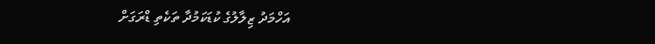އަހްމަދު ޒިލާލުގެ ކުޑަކަމުދާ ތަކެތި ޑްރަގަށް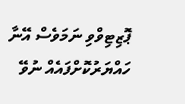ޕޮޒިޓިވްވި ނަމަވެސް އޭނާ ހައްޔަރުކޮށްފައެއް ނުވޭ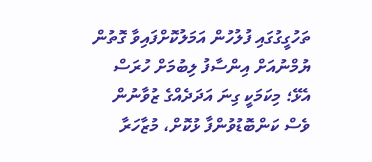ތަހުގީގުގައި ފުލުހުން އަމަލުކޮށްފައިވާ ގޮތުން ޔުމްނުއަށް އިންސާފު ލިބުމަށް ހުރަސް އެޅޭ؛ މިކަމަކީ ގިނަ އަދަދެއްގެ ޒުވާނުން ވެސް ކަންބޮޑުވުންފާ ޅުކޮށް، މުޒާހަރާ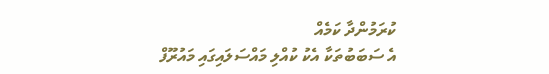ކުރަމުންދާ ކަމެއް
އެ ސަބަބުތަކާ އެކު ކުއްލި މައްސަލައިގައި މައުރޫފް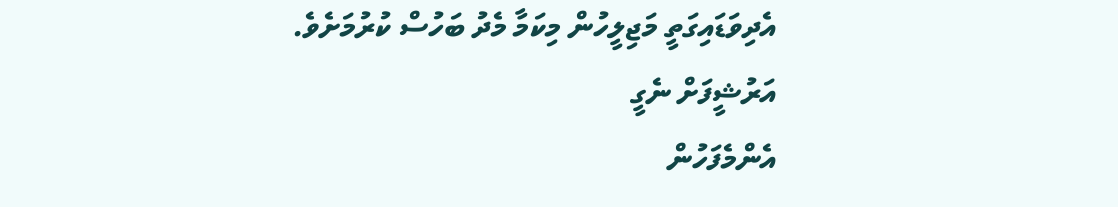އެދިވަޑައިގަތީ މަޖިލީހުން މިކަމާ މެދު ބަހުސް ކުރުމަށެވެ.
އަރުޝީފަށް ނެގީ
އެންމެފަހުން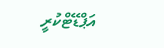އަޕްޑޭޓްކުރީ